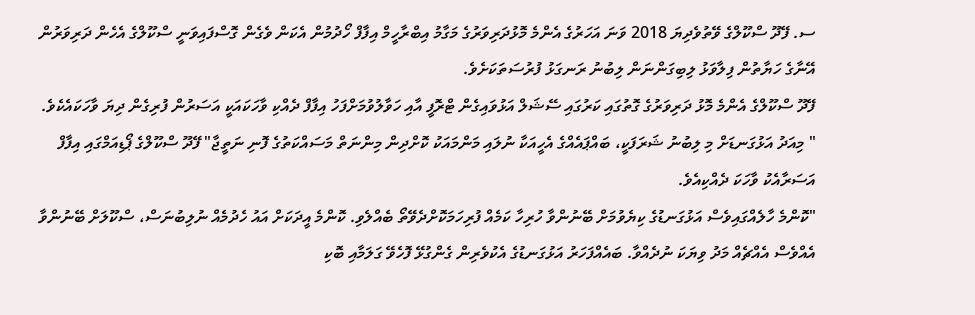ސ. ފޭދޫ ސްކޫލްގެ ވޭތުވެދިޔަ 2018 ވަނަ އަހަރުގެ އެންމެ މޮޅުދަރިވަރުގެ މަގާމު އިބްރާހީމް އިފާފް ހޯދުމުން އެކަން ވެގެން ގޮސްފައިވަނީ ސްކޫލްގެ އެހެން ދަރިވަރުން އޭނާގެ ހަޔާތުން ފިލާވަޅު ލިބިގަންނަން ލިބުނު ރަނގަޅު ފުރުސަތަކަށެވެ.
ފޭދޫ ސްކޫލްގެ އެންމެ މޮޅު ދަރިވަރުގެ ގޮތުގައި ކަރުގައި ސޭޝަލް އަޅުވައިގެން ޓްރޮފީ އާއި ހަވާލުވުމަށްފަހު އިފާފް ދެއްކި ވާހަކައަކީ އަސަރުން ފުރިގެން ދިޔަ ވާހަކައެކެވެ.
" މިއަދު އަޅުގަނޑަށް މި ލިބުނު ޝަރަފަކީ، ބައްޕައެއްގެ އެހީއަކާ ނުލައި މަންމައަކު ކޮށްދިން މިންނަތް މަސައްކަތުގެ ފޮނި ނަތީޖާ" ފޭދޫ ސްކޫލްގެ ޕޯޑިއަމްގައި އިފާފް އަސަރާއެކު ވާހަކަ ދެއްކިއެވެ.
"ކޮންމެ ހާލެއްގައިވެސް އަޅުގަނޑުގެ ކިޔެވުމަށް ބޭނުންވާ ހުރިހާ ކަމެއް ފުރިހަމަކޮށްދެވޭތޯ ބެއްލެވި. ކޮންމެ އީދަކަށް އައު ހެދުމެއް ނުލިބުނަސް، ސްކޫލަށް ބޭނުންވާ އެއްވެސް އެއްޗެއް މަދު ވިޔަކަ ނުދެއްވާ. ބައެއްފަހަރު އަޅުގަނޑުގެ އެކުވެރިން ގެންގުޅޭ ފޮހެވޭ ގަލަމާއި ބޮކި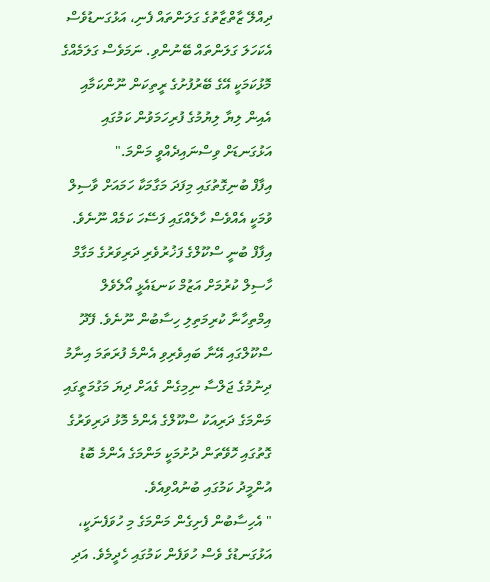ދިއްލޭ ޒާތްޒާތުގެ ގަލަންތައް ފެނި، އަޅުގަނޑުވެސް އެކަހަލަ ގަލަންތައް ބޭނުންވި. ނަމަވެސް ގަލަމެއްގެ މޮޅުކަމަކީ އޭގެ ބޭރުފުށުގެ ރީތިކަން ނޫންކަމާއި އެއިން ލިޔާ ލިޔުމުގެ ފުރިހަމަވުން ކަމުގައި އަޅުގަނޑަށް ވިސްނައިދެއްވީ މަންމަ."
އިފާފް ބުނިގޮތުގައި މިފަދަ މަގާމަކާ ހަމައަށް ވާސިލް ވުމަކީ އެއްވެސް ހާލެއްގައި ފަސޭހަ ކަމެއް ނޫނެވެ. އިފާފް ބުނީ ސްކޫލްގެ ފަޚުރުވެރި ދަރިވަރުގެ މަގާމް ހާސިލް ކުރުމަށް އަޒުމް ކަނޑައެޅީ އޯލެވެލް އިމްތިހާނާ ކުރިމަތިލި ހިސާބުން ނޫނެވެ. ފޭދޫ ސްކޫލްގައި އޭނާ ބައިވެރިވި އެންމެ ފުރަތަމަ އިނާމު ދިނުމުގެ ޖަލްސާ ނިމިގެން ގެއަށް ދިޔަ މަގުމަތީގައި މަންމަގެ ދަރިއަކު ސްކޫލްގެ އެންމެ މޮޅު ދަރިވަރުގެ ގޮތުގައި ހޮވޭތަން ދުށުމަކީ މަންމަގެ އެންމެ ބޮޑު އުންމީދު ކަމުގައި ބުނުއްވިއެވެ.
" އެހިސާބުން ފެށިގެން މަންމަގެ މި ހުވަފެނަކީ، އަޅުގަނޑުގެ ވެސް ހުވަފެން ކަމުގައި ހެދީމެވެ. އަދި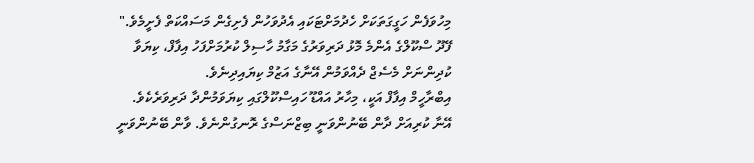މިހުވަފެން ހަގީގަތަކަށް ހެދުމަށްޓަކައި އެދުވަހުން ފެށިގެން މަސައްކަތް ފެށީމެވެ." ފޭދޫ ސްކޫލްގެ އެންމެ މޮޅު ދަރިވަރުގެ މަގާމު ހާސިލް ކުރުމަށްފަހު އިފާފް، ކިޔަވާ ކުދިންނަށް މެސެޖް ދެއްވަމުން އޭނާގެ އަޒުމް ކިޔައިދިނެވެ.
އިބްރާހީމް އިފާފް އަކީ، މިހާރު އައްޑޫ ހައިސްކޫލްގައި ކިޔަވަމުންދާ ދަރިވަރެކެވެ. އޭނާ ކުރިއަށް ދާން ބޭނުންވަނީ ބިޒްނަސްގެ ރޮނގުންނެވެ. ވާން ބޭނުންވަނީ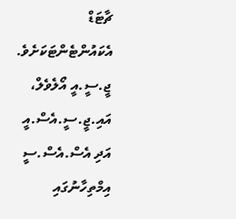ޗާޓަޑް އެކައުންޓެންޓަކަށެވެ.
ޖީ.ސީ.އީ އޯލެވެލް، އައި.ޖީ.ސީ.އެސް.އީ އަދި އެސް.އެސް.ސީ އިމްތިހާނުގައި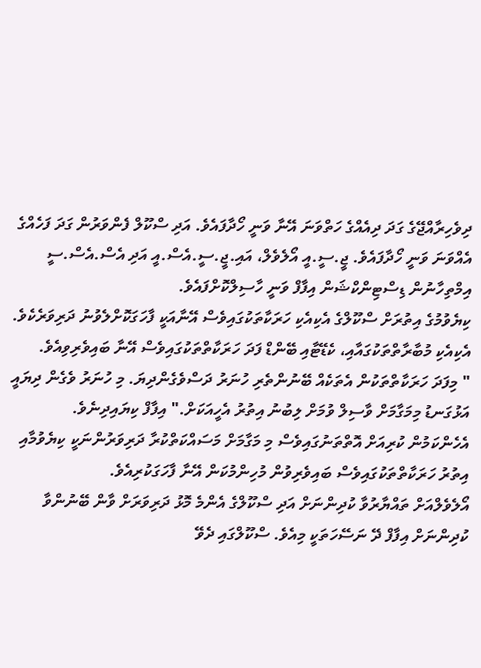ދިވެހިރާއްޖޭގެ ގަދަ ދިއެއްގެ ހަތްވަނަ އޭނާ ވަނީ ހޯދާފައެވެ. އަދި ސްކޫލް ފެންވަރުން ގަދަ ފަހެއްގެ އެއްވަނަ ވަނީ ހޯދާފައެވެ. ޖީ.ސީ.އީ އޯލެވެލް، އައި.ޖީ.ސީ.އެސް.އީ އަދި އެސް.އެސް.ސީ އިމްތިހާނުން ޑިސްޓިންކްޝަން އިފާފް ވަނީ ހާސިލްކޮށްފައެވެ.
ކިޔެވުމުގެ އިތުރަށް ސްކޫލްގެ އެކިއެކި ހަރަކާތަކުގައިވެސް އޭނާއަކީ ފާހަގަކޮށްލެވުނު ދަރިވަރެކެވެ. އެކިއެކި މުބާރާތްތަކުގައާއި، ކެޑޭޓާއި ބޭންޑް ފަދަ ހަރަކާތްތަކުގައިވެސް އޭނާ ބައިވެރިވިއެވެ.
" މިފަދަ ހަރަކާތްތަކުން އެތަކެއް ބޭނުންތެރި ހުނަރު ދަސްވެގެންދިޔަ. މި ހުނަރު ވެގެން ދިޔައީ އަޅުގަނޑު މިމަގާމަށް ވާސިލް ވުމަށް ލިބުނު އިތުރު އެހީއަކަށް." އިފާފް ކިޔައިދިނެވެ.
އެހެންކަމުން ކުރިއަށް އޮތްތަނުގައިވެސް މި މަގާމަށް މަސައްކަތްކުރާ ދަރިވަރުންނަކީ ކިޔެވުމާއި އިތުރު ހަރަކާތްތަކުގައިވެސް ބައިވެރިވުން މުހިންމުކަން އޭނާ ފާހަގަކުރިއެވެ.
އޯލެވެލްއަށް ތައްޔާރުވާ ކުދިންނަށް އަދި ސްކޫލްގެ އެންމެ މޮޅު ދަރިވަރަށް ވާން ބޭނުންވާ ކުދިންނަށް އިފާފް ދޭ ނަސޭހަތަކީ މިއެވެ. ސްކޫލްގައި ދެވޭ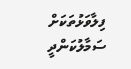ފިލާވަޅުތަކަށް ސަމާލުކަންދީ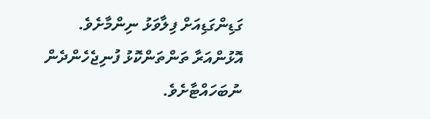ގަޑިންގަޑިއަށް ފިލާވަޅު ނިންމާށެވެ. އޮޅުންއަރާ ތަންތަންކޮޅު ފުނިޖެހެންދެން ނުބަހައްޓާށެވެ.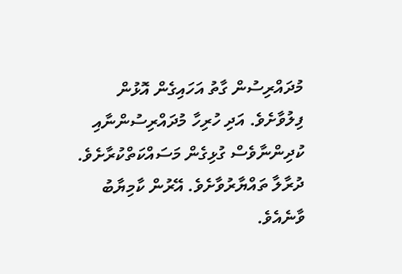މުދައްރިސުން ގާތު އަހައިގެން އޮޅުން ފިލުވާށެވެ. އަދި ހުރިހާ މުދައްރިސުންނާއި ކުދިންނާވެސް ގުޅިގެން މަސައްކަތްކުރާށެވެ. ދުރާލާ ތައްޔާރުވާށެވެ. އޭރުން ކާމިޔާބު ވާނެއެވެ.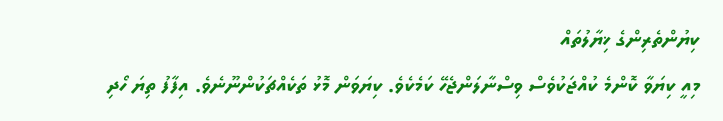ކިޔުންތެރިންގެ ޚިޔާލުތައް
މިއީ ކިޔަވާ ކޮންމެ ކުއްޖަކުވެސް ވިސްނާލަންޖެހޭ ކަމެކެވެ. ކިޔަވަން މޮޅު ތަކެއްޗަކުންނޫނެވެ. އިފާފު ތިޔަ ހޯދި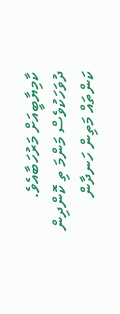ކާމިޔާބީއަށް މަރުހަބާއެވެ. ދުވަހަކުވެސް މަންމަ ތި ކޮންދިން ކަންތައް މަތިން ހަނދާން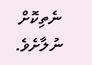ނެތިކޮށް ނުލާށެވެ.